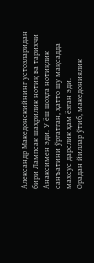Александр Македонскийнинг устозларидан бири Лампсак шаҳрилик нотиқ ва тарихчи Анаксимен эди. У ёш шоҳга нотиқлик санъатини ўргатган, ҳатто шу мақсадда махсус дарслик ҳам ёзган эди.
Орадан йиллар ўтиб, македониялик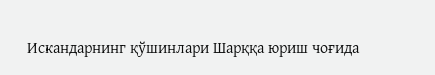Искандарнинг қўшинлари Шарққа юриш чоғида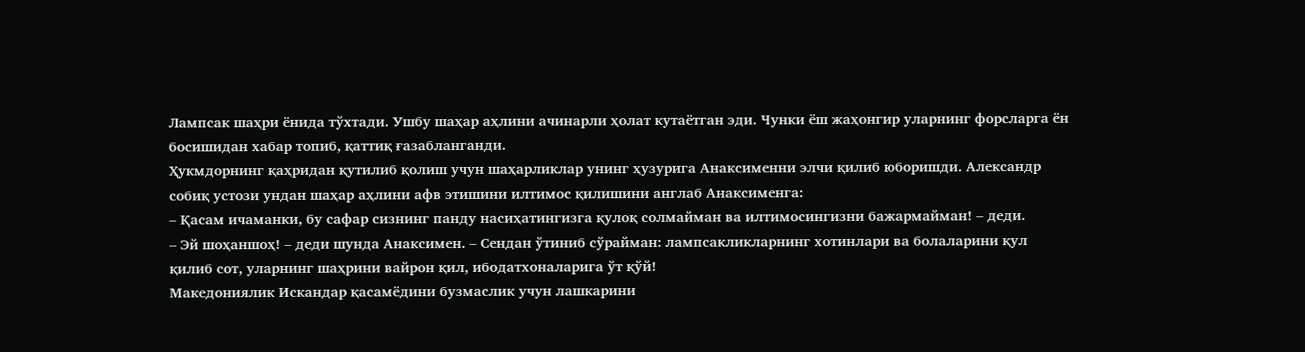Лампсак шаҳри ёнида тўхтади. Ушбу шаҳар аҳлини ачинарли ҳолат кутаётган эди. Чунки ёш жаҳонгир уларнинг форсларга ён босишидан хабар топиб, қаттиқ ғазабланганди.
Ҳукмдорнинг қаҳридан қутилиб қолиш учун шаҳарликлар унинг ҳузурига Анаксименни элчи қилиб юборишди. Александр собиқ устози ундан шаҳар аҳлини афв этишини илтимос қилишини англаб Анаксименга:
– Қасам ичаманки, бу сафар сизнинг панду насиҳатингизга қулоқ солмайман ва илтимосингизни бажармайман! – деди.
– Эй шоҳаншоҳ! – деди шунда Анаксимен. – Сендан ўтиниб сўрайман: лампсакликларнинг хотинлари ва болаларини қул қилиб сот, уларнинг шаҳрини вайрон қил, ибодатхоналарига ўт қўй!
Македониялик Искандар қасамёдини бузмаслик учун лашкарини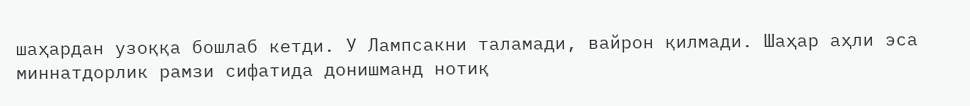шаҳардан узоққа бошлаб кетди. У Лампсакни таламади, вайрон қилмади. Шаҳар аҳли эса миннатдорлик рамзи сифатида донишманд нотиқ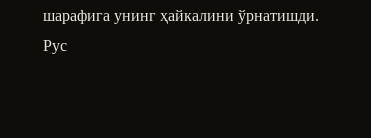шарафига унинг ҳайкалини ўрнатишди.
Рус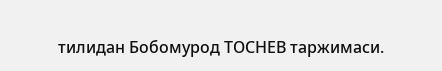тилидан Бобомурод ТОСНЕВ таржимаси.